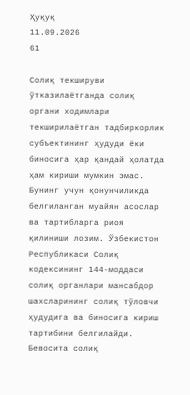Ҳуқуқ
11.09.2026
61

Солиқ текшируви ўтказилаётганда солиқ органи ходимлари текширилаётган тадбиркорлик субъектининг ҳудуди ёки биносига ҳар қандай ҳолатда ҳам кириши мумкин эмас. Бунинг учун қонунчиликда белгиланган муайян асослар ва тартибларга риоя қилиниши лозим. Ўзбекистон Республикаси Солиқ кодексининг 144-моддаси солиқ органлари мансабдор шахсларининг солиқ тўловчи ҳудудига ва биносига кириш тартибини белгилайди.
Бевосита солиқ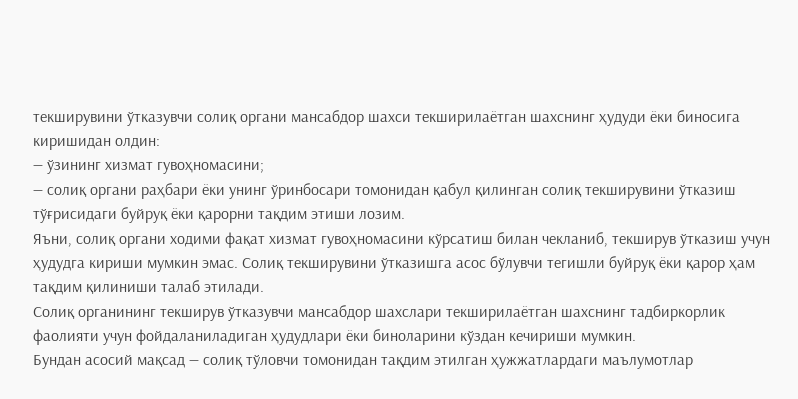текширувини ўтказувчи солиқ органи мансабдор шахси текширилаётган шахснинг ҳудуди ёки биносига киришидан олдин:
— ўзининг хизмат гувоҳномасини;
— солиқ органи раҳбари ёки унинг ўринбосари томонидан қабул қилинган солиқ текширувини ўтказиш тўғрисидаги буйруқ ёки қарорни тақдим этиши лозим.
Яъни, солиқ органи ходими фақат хизмат гувоҳномасини кўрсатиш билан чекланиб, текширув ўтказиш учун ҳудудга кириши мумкин эмас. Солиқ текширувини ўтказишга асос бўлувчи тегишли буйруқ ёки қарор ҳам тақдим қилиниши талаб этилади.
Солиқ органининг текширув ўтказувчи мансабдор шахслари текширилаётган шахснинг тадбиркорлик фаолияти учун фойдаланиладиган ҳудудлари ёки биноларини кўздан кечириши мумкин.
Бундан асосий мақсад — солиқ тўловчи томонидан тақдим этилган ҳужжатлардаги маълумотлар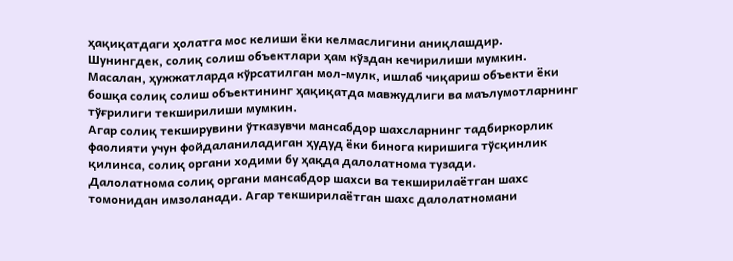ҳақиқатдаги ҳолатга мос келиши ёки келмаслигини аниқлашдир.
Шунингдек, солиқ солиш объектлари ҳам кўздан кечирилиши мумкин. Масалан, ҳужжатларда кўрсатилган мол-мулк, ишлаб чиқариш объекти ёки бошқа солиқ солиш объектининг ҳақиқатда мавжудлиги ва маълумотларнинг тўғрилиги текширилиши мумкин.
Агар солиқ текширувини ўтказувчи мансабдор шахсларнинг тадбиркорлик фаолияти учун фойдаланиладиган ҳудуд ёки бинога киришига тўсқинлик қилинса, солиқ органи ходими бу ҳақда далолатнома тузади.
Далолатнома солиқ органи мансабдор шахси ва текширилаётган шахс томонидан имзоланади. Агар текширилаётган шахс далолатномани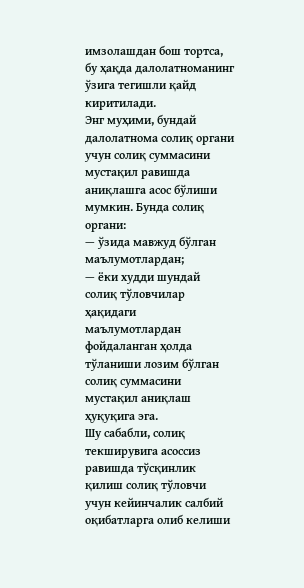имзолашдан бош тортса, бу ҳақда далолатноманинг ўзига тегишли қайд киритилади.
Энг муҳими, бундай далолатнома солиқ органи учун солиқ суммасини мустақил равишда аниқлашга асос бўлиши мумкин. Бунда солиқ органи:
— ўзида мавжуд бўлган маълумотлардан;
— ёки худди шундай солиқ тўловчилар ҳақидаги маълумотлардан
фойдаланган ҳолда тўланиши лозим бўлган солиқ суммасини мустақил аниқлаш ҳуқуқига эга.
Шу сабабли, солиқ текширувига асоссиз равишда тўсқинлик қилиш солиқ тўловчи учун кейинчалик салбий оқибатларга олиб келиши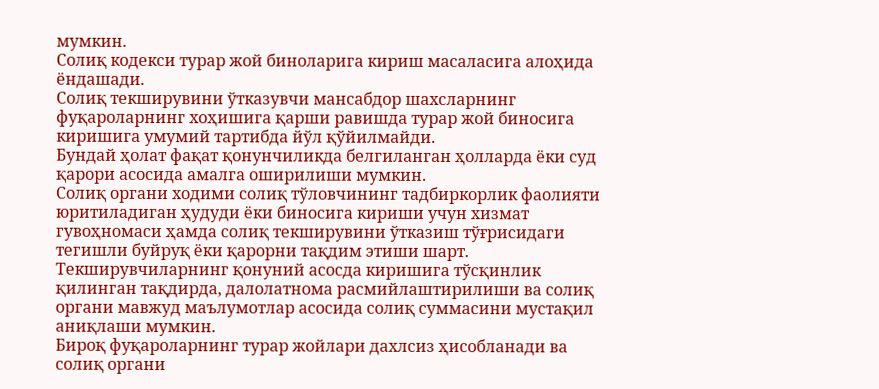мумкин.
Солиқ кодекси турар жой биноларига кириш масаласига алоҳида ёндашади.
Солиқ текширувини ўтказувчи мансабдор шахсларнинг фуқароларнинг хоҳишига қарши равишда турар жой биносига киришига умумий тартибда йўл қўйилмайди.
Бундай ҳолат фақат қонунчиликда белгиланган ҳолларда ёки суд қарори асосида амалга оширилиши мумкин.
Солиқ органи ходими солиқ тўловчининг тадбиркорлик фаолияти юритиладиган ҳудуди ёки биносига кириши учун хизмат гувоҳномаси ҳамда солиқ текширувини ўтказиш тўғрисидаги тегишли буйруқ ёки қарорни тақдим этиши шарт.
Текширувчиларнинг қонуний асосда киришига тўсқинлик қилинган тақдирда, далолатнома расмийлаштирилиши ва солиқ органи мавжуд маълумотлар асосида солиқ суммасини мустақил аниқлаши мумкин.
Бироқ фуқароларнинг турар жойлари дахлсиз ҳисобланади ва солиқ органи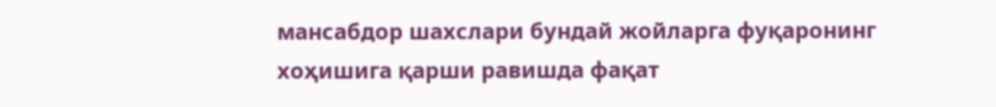мансабдор шахслари бундай жойларга фуқаронинг хоҳишига қарши равишда фақат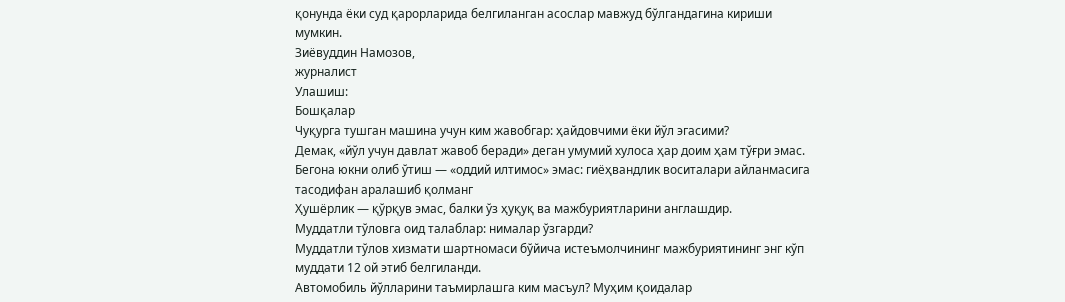қонунда ёки суд қарорларида белгиланган асослар мавжуд бўлгандагина кириши мумкин.
Зиёвуддин Намозов,
журналист
Улашиш:
Бошқалар
Чуқурга тушган машина учун ким жавобгар: ҳайдовчими ёки йўл эгасими?
Демак, «йўл учун давлат жавоб беради» деган умумий хулоса ҳар доим ҳам тўғри эмас.
Бегона юкни олиб ўтиш — «оддий илтимос» эмас: гиёҳвандлик воситалари айланмасига тасодифан аралашиб қолманг
Ҳушёрлик — қўрқув эмас, балки ўз ҳуқуқ ва мажбуриятларини англашдир.
Муддатли тўловга оид талаблар: нималар ўзгарди?
Муддатли тўлов хизмати шартномаси бўйича истеъмолчининг мажбуриятининг энг кўп муддати 12 ой этиб белгиланди.
Автомобиль йўлларини таъмирлашга ким масъул? Муҳим қоидалар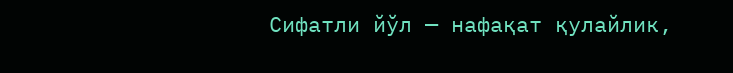Сифатли йўл — нафақат қулайлик,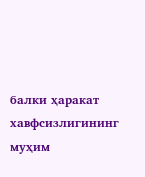балки ҳаракат хавфсизлигининг муҳим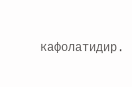кафолатидир.